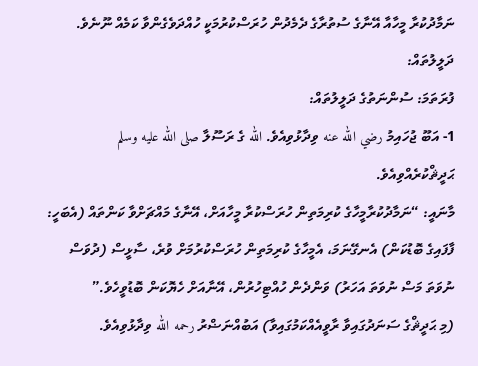ނަމާދުކުރާ މީހާއާ އޭނާގެ ސުތުރާގެ ދެމެދުން ހުރަސްކުރުމަކީ ހުއްދަވެގެންވާ ކަމެއް ނޫނެވެ.
ދަލީލުތައް:
ފުރަތަމަ: ސުންނަތުގެ ދަލީލުތައް:
1- އަބޫ ޖުހައިމު رضي الله عنه ވިދާޅުވިއެވެ. الله ގެ ރަސޫލާ صلى الله عليه وسلم ޙަދީޘްކުރެއްވިއެވެ.
މާނައީ: “ނަމާދުކުރާމީހާގެ ކުރިމަތިން ހުރަސްކުރާ މީހާއަށް، އޭނާގެ މައްޗަށްވާ ކަންތައް (އެބަހީ: ފާފައިގެ ބޮޑުކަން) އެނގޭނަމަ، އެމީހާގެ ކުރިމަތިން ހުރަސްކުރުމަށް ވުރެ، ސާޅީސް (ދުވަސް ނުވަތަ މަސް ނުވަތަ އަހަރު) ވަންދެން ހުއްޓިހުރުން، އޭނާއަށް ހެޔޮކަން ބޮޑުވީހެވެ.”
(މި ޙަދީޘްގެ ސަނަދުގައިވާ ރާވީއެއްކަމުގައިވާ) އަބުއްނަޟްރު رحمه الله ވިދާޅުވިއެވެ.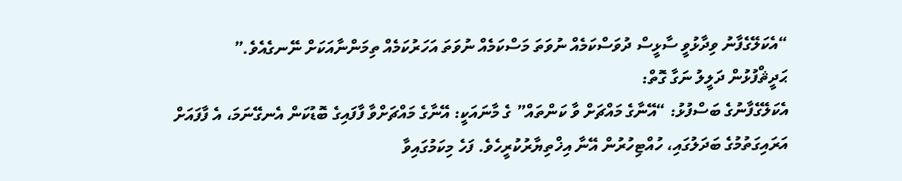“އެކަލޭގެފާނު ވިދާޅުވީ ސާޅީސް ދުވަސްކަމެއް ނުވަތަ މަސްކަމެއް ނުވަތަ އަހަރުކަމެއް ތިމަންނާއަކަށް ނޭނގެއެވެ.”
ޙަދީޘްފުޅުން ދަލީލު ނަގާ ގޮތް:
އެކަލޭގެފާނުގެ ބަސްފުޅު: “އޭނާގެ މައްޗަށް ވާ ކަންތައް” ގެ މާނައަކީ: އޭނާގެ މައްޗަށްވާ ފާފައިގެ ބޮޑުކަން އެނގޭނަމަ، އެ ފާފައަށް އަރައިގަތުމުގެ ބަދަލުގައި، ހުއްޓިހުރުން އޭނާ އިޚްތިޔާރުކުރީހެވެ. ފަހެ މިކަމުގައިވާ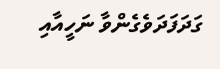ގަދަފަދަވެގެންވާ ނަހީއާއި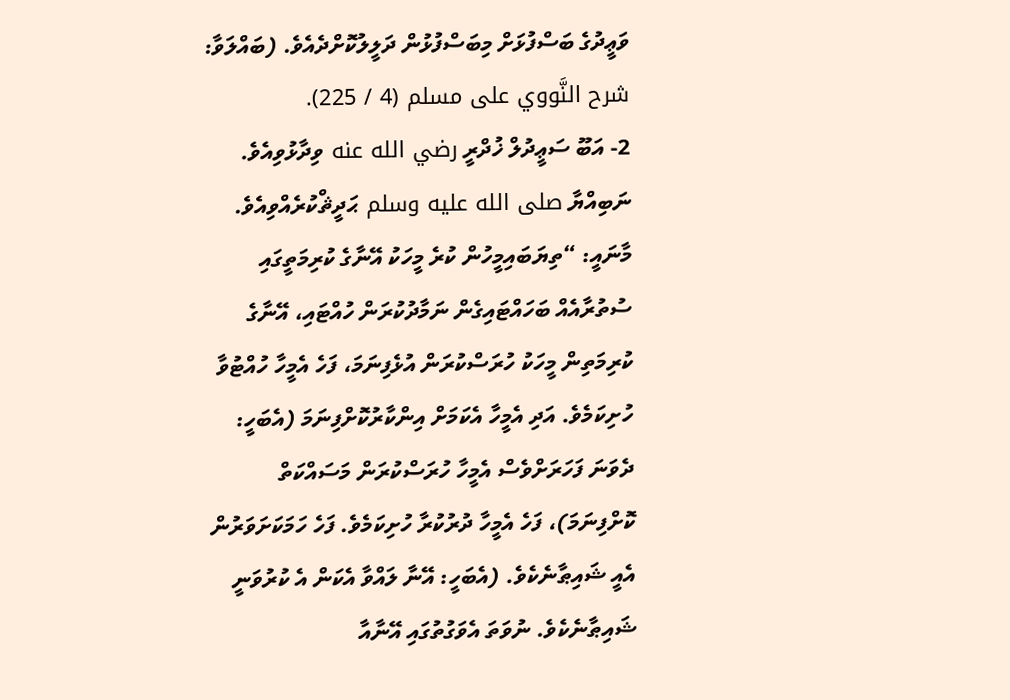ވަޢީދުގެ ބަސްފުޅަށް މިބަސްފުޅުން ދަލީލުކޮށްދެއެވެ. (ބައްލަވާ: شرح النَّووي على مسلم (4 / 225).
2- އަބޫ ސަޢީދުލް ޚުދްރީ رضي الله عنه ވިދާޅުވިއެވެ. ނަބިއްޔާ صلى الله عليه وسلم ޙަދީޘްކުރެއްވިއެވެ.
މާނައީ: “ތިޔަބައިމީހުން ކުރެ މީހަކު އޭނާގެ ކުރިމަތީގައި ސުތުރާއެއް ބަހައްޓައިގެން ނަމާދުކުރަން ހުއްޓައި، އޭނާގެ ކުރިމަތިން މީހަކު ހުރަސްކުރަން އުޅެފިނަމަ، ފަހެ އެމީހާ ހުއްޓުވާ ހުށިކަމެވެ. އަދި އެމީހާ އެކަމަށް އިންކާރުކޮށްފިނަމަ (އެބަހީ: ދެވަނަ ފަހަރަށްވެސް އެމީހާ ހުރަސްކުރަން މަސައްކަތް ކޮށްފިނަމަ)، ފަހެ އެމީހާ ދުރުކުރާ ހުށިކަމެވެ. ފަހެ ހަމަކަށަވަރުން އެއީ ޝައިޠާނެކެވެ. (އެބަހީ: އޭނާ ލައްވާ އެކަން އެ ކުރުވަނީ ޝައިޠާނެކެވެ. ނުވަތަ އެވަގުތުގައި އޭނާއާ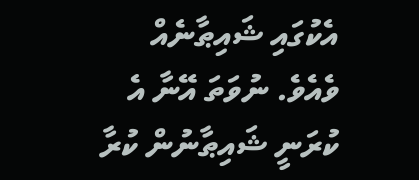އެކުގައި ޝައިޠާނެއް ވެއެވެ. ނުވަތަ އޭނާ އެ ކުރަނީ ޝައިޠާނުން ކުރާ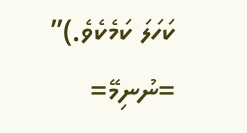ކަހަލަ ކަމެކެވެ.)”
=ނުނިމޭ=